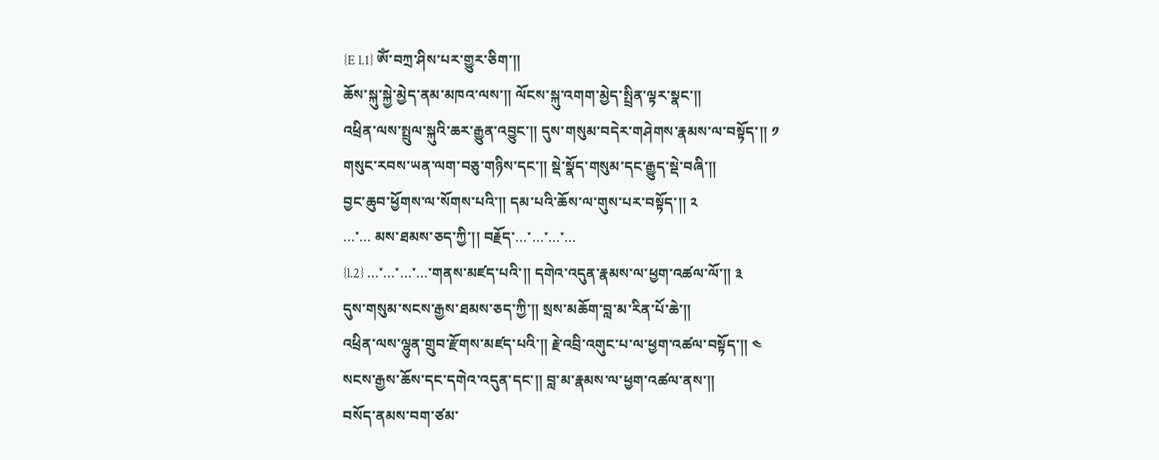{E l.1} ཨོཾ་བཀྲ་ཤིས་པར་གྱུར་ཅིག་༎
ཆོས་སྐུ་སྐྱེ་མྱེད་ནམ་མཁའ་ལས་༎ ལོངས་སྐུ་འགག་མྱེད་སྤྲིན་ལྟར་སྣང་༎
འཕྲིན་ལས་སྤྲུལ་སྐུའི་ཆར་རྒྱུན་འབྱུང་༎ དུས་གསུམ་བདེར་གཤེགས་རྣམས་ལ་བསྟོད་༎ ༡
གསུང་རབས་ཡན་ལག་བཅུ་གཉིས་དང་༎ སྡེ་སྣོད་གསུམ་དང་རྒྱུད་སྡེ་བཞི་༎
བྱང་ཆུབ་ཕྱོགས་ལ་སོགས་པའི་༎ དམ་པའི་ཆོས་ལ་གུས་པར་བསྟོད་།། ༢
…་… མས་ཐམས་ཅད་ཀྱི་།། བརྗོད་…་…་…་…
{l.2} …་…་…་…་གནས་མཛད་པའི་༎ དགེའ་འདུན་རྣམས་ལ་ཕྱག་འཚལ་ལོ་༎ ༣
དུས་གསུམ་སངས་རྒྱས་ཐམས་ཅད་ཀྱི་༎ སྲས་མཆོག་བླ་མ་རིན་པོ་ཆེ་༎
འཕྲིན་ལས་ལྷུན་གྲུབ་རྫོགས་མཛད་པའི་༎ རྗེ་འབྲི་འགུང་པ་ལ་ཕྱག་འཚལ་བསྟོད་༎ ༤
སངས་རྒྱས་ཆོས་དང་དགེའ་འདུན་དང་༎ བླ་མ་རྣམས་ལ་ཕྱག་འཚལ་ནས་༎
བསོད་ནམས་བག་ཙམ་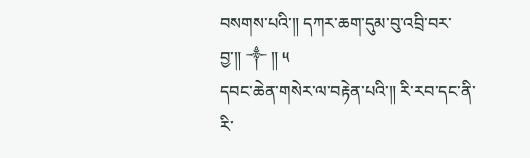བསགས་པའི་༎ དཀར་ཆག་དུམ་བུ་འབྲི་བར་བྱ་༎ ༒ ༎ ༥
དབང་ཆེན་གསེར་ལ་བརྟེན་པའི་༎ རི་རབ་དང་ནི་རི་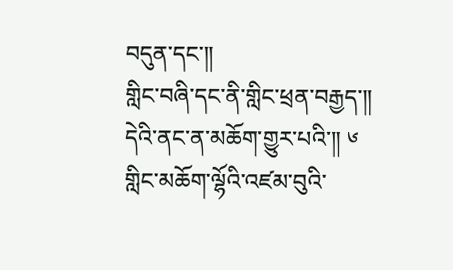བདུན་དང་༎
གླིང་བཞི་དང་ནི་གླིང་ཕྲན་བརྒྱད་༎ དེའི་ནང་ན་མཆོག་གྱུར་པའི་༎ ༦
གླིང་མཆོག་ལྷོའི་འཛམ་བུའི་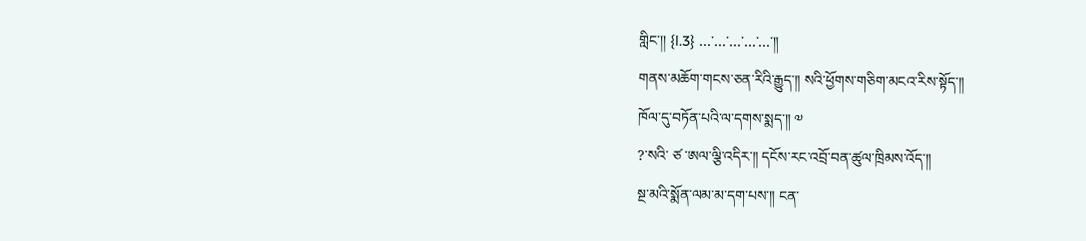གླིང་།། {l.3} …་…་…་…་…་༎
གནས་མཆོག་གངས་ཅན་རིའི་རྒྱུད་༎ སའི་ཕྱོགས་གཅིག་མངའ་རིས་སྟོད་༎
ཁོལ་དུ་བཏོན་པའི་ལ་དགས་སྨད་༎ ༧
?་སའི་ ཙ ་ཨལ་ལྕི་འདིར་༎ དངོས་རང་འབྲོ་བན་ཚུལ་ཁྲིམས་འོད་༎
སྔ་མའི་སྨོན་ལམ་མ་དག་པས་༎ ངན་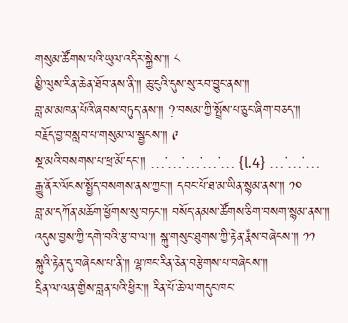གསུམ་ཚོགས་པའི་ཡུལ་འདིར་སྐྱེས་༎ ༨
མྱི་ལུས་རིན་ཆེན་ཐོབ་ནས་ནི་༎ ཆུ་ངུའི་དུས་སུ་རབ་བྱུང་ནས་༎
བླ་མ་མཁན་པོའི་ཞབས་བཏུད་ནས་༎ ?་བསམ་ཀྱི་སྤྲོས་པ་ཅུང་ཞིག་བཅད་༎
བརྗོད་བྱ་བསླབ་པ་གསུམ་ལ་སྦྱངས་༎ ༩
སྔ་མའི་བསགས་པ་ཕྲ་མོ་དང་༎ …་…་…་…་… {l.4} …་…་…
རྒྱུ་ནོར་ལོངས་སྤྱོད་བསགས་ནས་ཀྱང་༎ དབང་པོ་ཐ་མ་ཡིན་སྙམ་ནས་༎ ༡༠
བླ་མ་དཀོན་མཆོག་ཕྱོགས་སུ་བཏང་༎ བསོད་ནམས་ཚོགས་ཅིག་བསག་སྙམ་ནས་༎
འདུས་བྱས་ཀྱི་དགེ་བའི་རྩ་བ་ལ་༎ སྐུ་གསུང་ཐུགས་ཀྱི་རྟེན་རྣཾས་བཞེངས་༎ ༡༡
སྐུའི་རྟེན་དུ་བཞེངས་པ་ནི་༎ ལྷ་ཁང་རིན་ཅེན་བརྩེགས་པ་བཞེངས་༎
དྲིན་ལ་ལན་གྱིས་བླན་པའི་ཕྱིར་༎ རིན་པོ་ཆེ་ལ་གདུང་ཁང་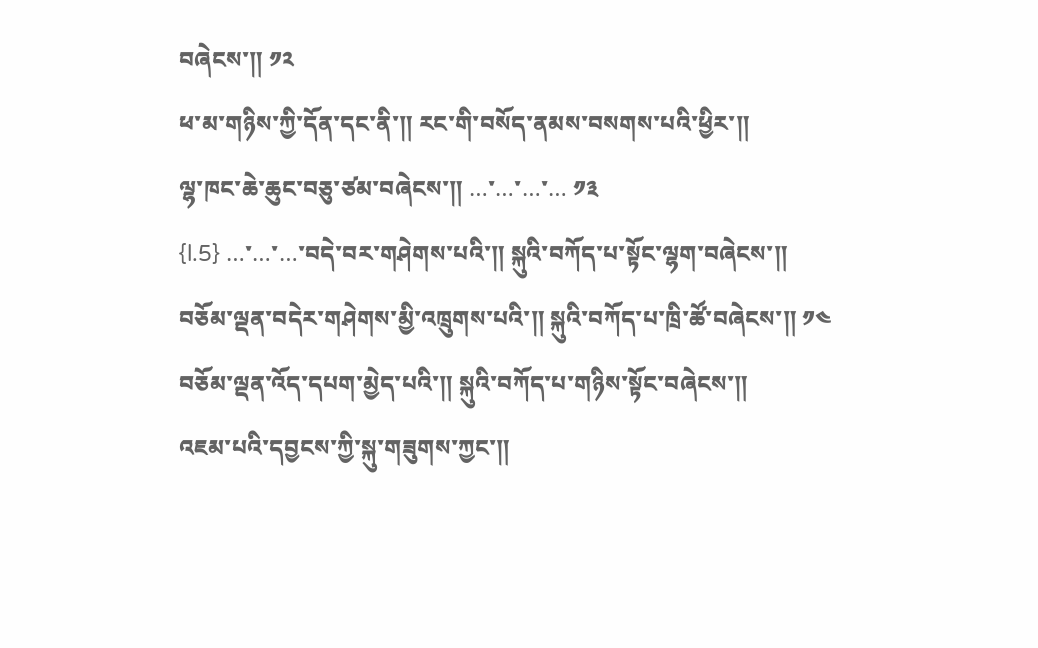བཞེངས་༎ ༡༢
ཕ་མ་གཉིས་ཀྱི་དོན་དང་ནི་༎ རང་གི་བསོད་ནམས་བསགས་པའི་ཕྱིར་༎
ལྷ་ཁང་ཆེ་ཆུང་བཅུ་ཙམ་བཞེངས་༎ …་…་…་… ༡༣
{l.5} …་…་…་བདེ་བར་གཤེགས་པའི་༎ སྐུའི་བཀོད་པ་སྟོང་ལྷག་བཞེངས་༎
བཅོམ་ལྡན་བདེར་གཤེགས་མྱི་འཁྲུགས་པའི་༎ སྐུའི་བཀོད་པ་ཁྲི་ཚོ་བཞེངས་༎ ༡༤
བཅོམ་ལྡན་འོད་དཔག་མྱེད་པའི་༎ སྐུའི་བཀོད་པ་གཉིས་སྟོང་བཞེངས་༎
འཇམ་པའི་དབྱངས་ཀྱི་སྐུ་གཟུགས་ཀྱང་༎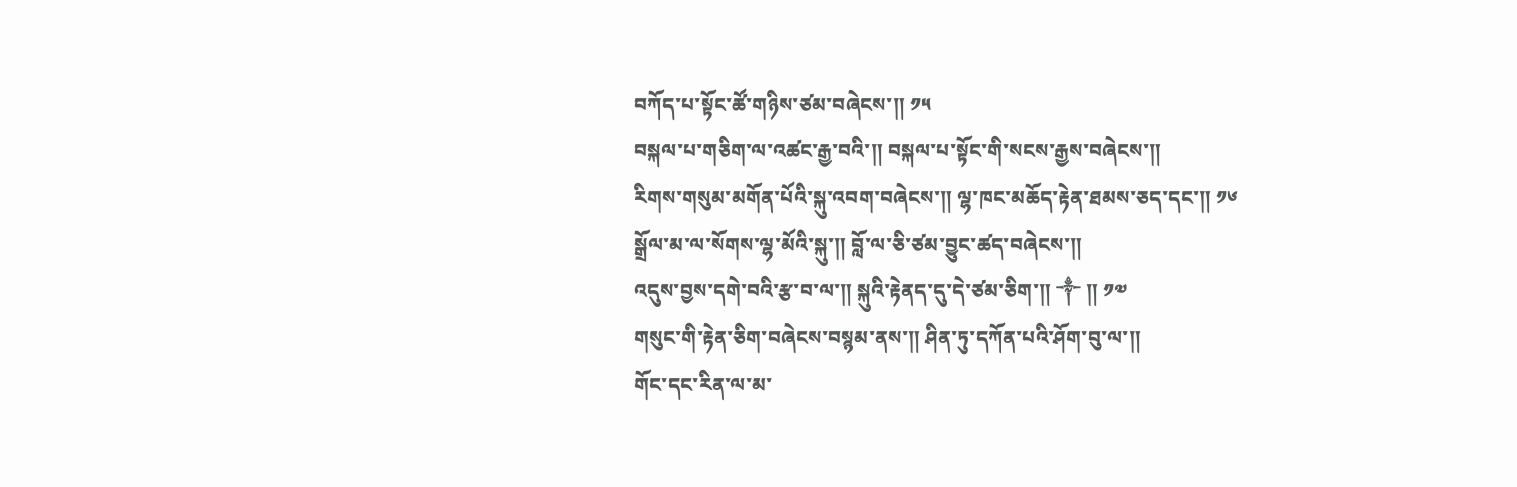བཀོད་པ་སྟོང་ཚོ་གཉིས་ཙམ་བཞེངས་༎ ༡༥
བསྐལ་པ་གཅིག་ལ་འཚང་རྒྱ་བའི་༎ བསྐལ་པ་སྟོང་གི་སངས་རྒྱས་བཞེངས་༎
རིགས་གསུམ་མགོན་པོའི་སྐུ་འབག་བཞེངས་༎ ལྷ་ཁང་མཆོད་རྟེན་ཐམས་ཅད་དང་༎ ༡༦
སྒྲོལ་མ་ལ་སོགས་ལྷ་མོའི་སྐུ་༎ བློ་ལ་ཅི་ཙམ་བྱུང་ཚད་བཞེངས་༎
འདུས་བྱས་དགེ་བའི་རྩ་བ་ལ་༎ སྐུའི་རྟེནད་དུ་དེ་ཙམ་ཅིག་༎ ༒ ༎ ༡༧
གསུང་གི་རྟེན་ཅིག་བཞེངས་བསྙམ་ནས་༎ ཤིན་ཏུ་དཀོན་པའི་ཤོག་བུ་ལ་༎
གོང་དང་རིན་ལ་མ་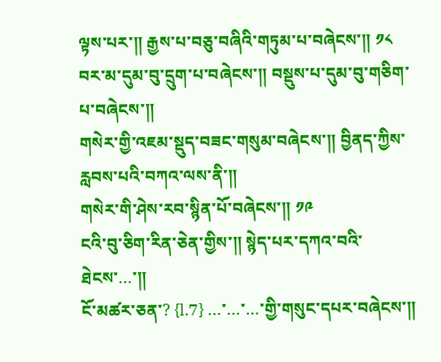ལྟས་པར་༎ རྒྱས་པ་བཅུ་བཞིའི་གཏུམ་པ་བཞེངས་༎ ༡༨
བར་མ་དུམ་བུ་དྲུག་པ་བཞེངས་༎ བསྡུས་པ་དུམ་བུ་གཅིག་པ་བཞེངས་༎
གསེར་གྱི་འཇམ་སྡུད་བཟང་གསུམ་བཞེངས་༎ བྱིནད་ཀྱིས་རླབས་པའི་བཀའ་ལས་ནི་༎
གསེར་གི་ཤེས་རབ་སྙིན་པོ་བཞེངས་༎ ༡༩
ངའི་བུ་ཅིག་རིན་ཅེན་གྱིས་༎ སྙེད་པར་དཀའ་བའི་ཐེངས་…་༎
ངོ་མཚར་ཅན་? {l.7} …་…་…་གྱི་གསུང་དཔར་བཞེངས་༎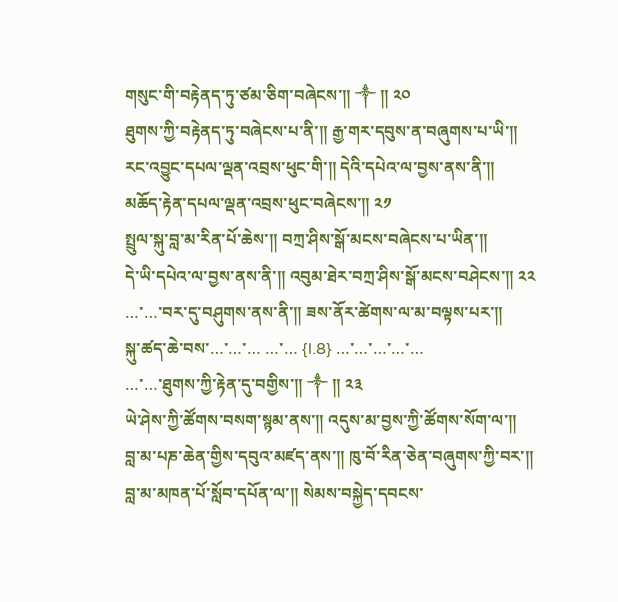གསུང་གི་བརྟེནད་ཏུ་ཙམ་ཅིག་བཞེངས་༎ ༒ ༎ ༢༠
ཐུགས་ཀྱི་བརྟེནད་ཏུ་བཞེངས་པ་ནི་༎ རྒྱ་གར་དབུས་ན་བཞུགས་པ་ཡི་༎
རང་འབྱུང་དཔལ་ལྡན་འབྲས་ཕུང་གི་༎ དེའི་དཔེའ་ལ་བྱས་ནས་ནི་༎
མཆོད་རྟེན་དཔལ་ལྡན་འབྲས་ཕུང་བཞེངས་༎ ༢༡
སྤྲུལ་སྐུ་བླ་མ་རིན་པོ་ཆེས་༎ བཀྲ་ཤིས་སྒོ་མངས་བཞེངས་པ་ཡིན་༎
དེ་ཡི་དཔེའ་ལ་བྱས་ནས་ནི་༎ འབུམ་ཐེར་བཀྲ་ཤིས་སྒོ་མངས་བཤེངས་༎ ༢༢
…་…་བར་དུ་བཤུགས་ནས་ནི་༎ ཟས་ནོར་ཚེགས་ལ་མ་བལྟས་པར་༎
སྐུ་ཚད་ཆེ་བས་…་…་… …་… {l.8} …་…་…་…་…
…་…་ཐུགས་ཀྱི་རྟེན་དུ་བགྱིས་༎ ༒ ༎ ༢༣
ཡེ་ཤེས་ཀྱི་ཚོགས་བསག་སྙམ་ནས་༎ འདུས་མ་བྱས་ཀྱི་ཚོགས་སོག་ལ་༎
བླ་མ་པཎ་ཆེན་གྱིས་དབུའ་མཛད་ནས་༎ ཁུ་བོ་རིན་ཅེན་བཞུགས་ཀྱི་བར་༎
བླ་མ་མཁན་པོ་སློབ་དཔོན་ལ་༎ སེམས་བསྐྱེད་དབངས་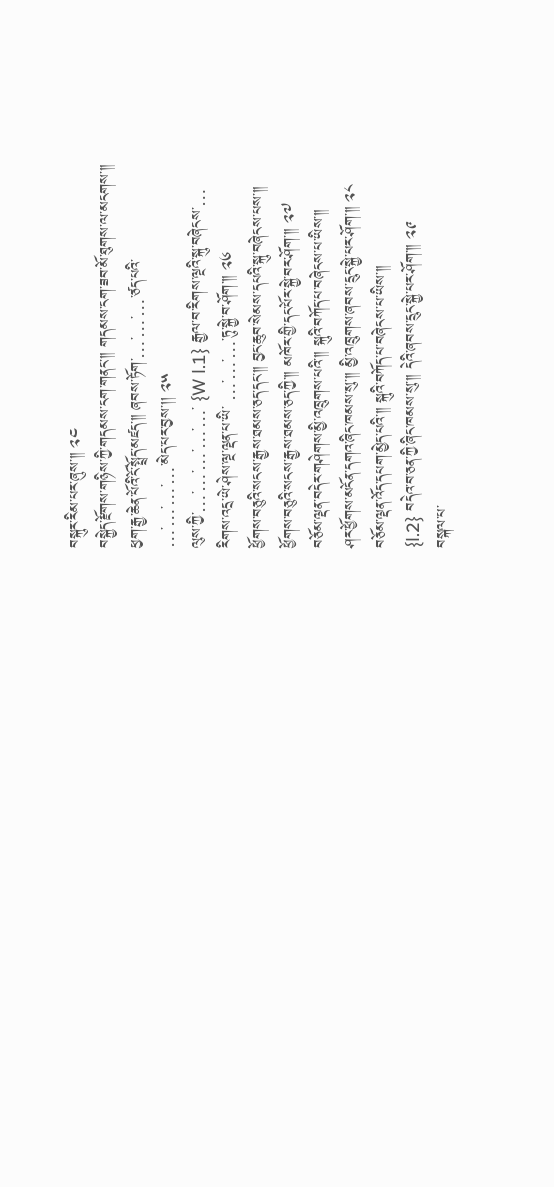བསྐུར་རིམ་པར་ཞུས་༎ ༢༤
བསྐྱེད་རྫོགས་གཉིས་ཀྱི་གདམས་ངག་གནང་༎ གདམས་ངག་ཟབ་མོ་ཐུགས་ལ་མངགས་༎
ཕྱག་རྒྱ་ཆེན་པོའི་ངོ་སྤྲོད་མཛད་༎ ཞབས་ཏོག་…་…་…་ཙད་པའི་
…་…་…་…་མེད་པར་བྱས་།། ༢༥
ལུས་ཀྱི་…་…་…་…་…་ {W l.1} རྒྱལ་བ་རིགས་ལྔའི་སྐུ་བཞེངས་…
རིགས་འདྲ་ཡེ་ཤེས་ལྔ་ལྡན་པ་ཡི་ …་…་…་ཏུ་སྐྱེ་བ་ཤོག་༎ ༢༦
ཕྱོགས་བཅུའི་སངས་རྒྱས་ཐམས་ཅད་དང་༎ བྱང་ཆུབ་སེམས་དཔའི་སྐུ་བཞེངས་པས་༎
ཕྱོགས་བཅུའི་སངས་རྒྱས་ཐམས་ཅད་ཀྱི་༎ མཁོར་གྱི་དང་པོར་སྐྱེ་བར་ཤོག་༎ ༢༧
བཅོམ་ལྡན་བདེར་གཤེགས་མྱི་འཁྲུགས་པའི་༎ སྐུའི་བཀོད་པ་བཞེངས་པ་ཡིས་༎
ཤར་ཕྱོགས་མངོན་དགའ་ཞིང་ཁམས་སུ་༎ མྱི་འཁྲུགས་ཞབས་དྲུང་སྐྱེ་པར་ཤོག་༎ ༢༨
བཅོམ་ལྡན་འོད་དཔག་མྱེད་པའི་༎ སྐུའི་བཀོད་པ་བཞེངས་པ་ཡིས་༎
{l.2} བདེའ་བ་ཅན་ཀྱི་ཞིང་ཁམས་སུ་༎ དེའི་ཞབས་དྲུང་སྐྱེ་པར་ཤོག་༎ ༢༩
བསྐལ་པ་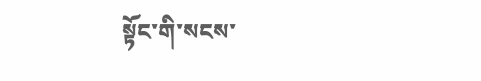སྟོང་གི་སངས་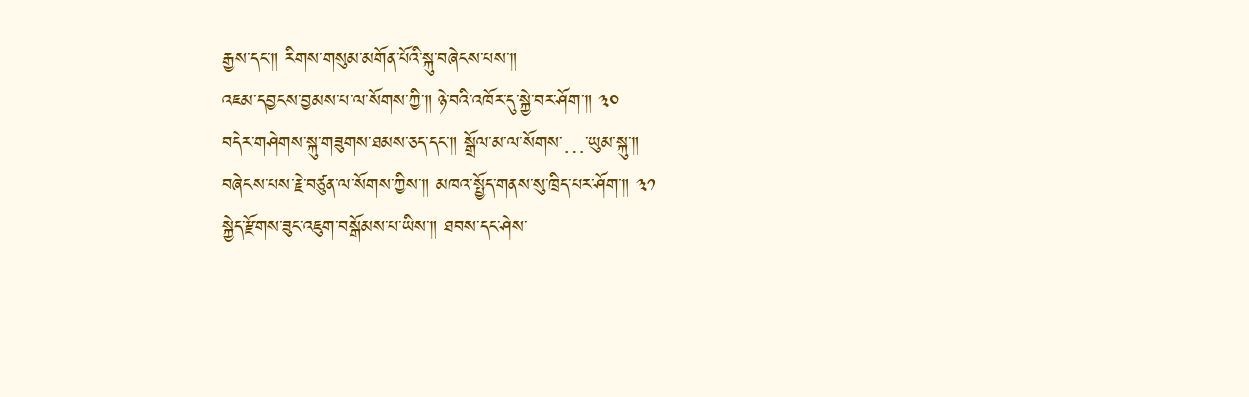རྒྱས་དང་༎ རིགས་གསུམ་མགོན་པོའི་སྐུ་བཞེངས་པས་༎
འཇམ་དབྱངས་བྱམས་པ་ལ་སོགས་ཀྱི་༎ ཉེ་བའི་འཁོར་དུ་སྐྱེ་བར་ཤོག་༎ ༣༠
བདེར་གཤེགས་སྐུ་གཟུགས་ཐམས་ཅད་དང་༎ སྒྲོལ་མ་ལ་སོགས་…་ཡུམ་སྐུ་༎
བཞེངས་པས་རྗེ་བཙུན་ལ་སོགས་ཀྱིས་༎ མཁའ་སྤྱོད་གནས་སུ་ཁྲིད་པར་ཤོག་༎ ༣༡
སྐྱེད་རྫོགས་ཟུང་འཇུག་བསྒོམས་པ་ཡིས་༎ ཐབས་དང་ཤེས་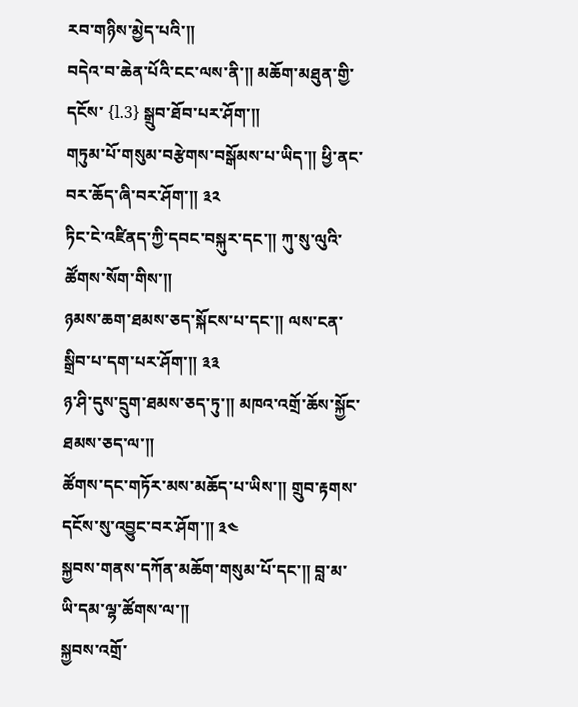རབ་གཉིས་མྱེད་པའི་༎
བདེའ་བ་ཆེན་པོའི་ངང་ལས་ནི་༎ མཆོག་མཐུན་གྱི་དངོས་ {l.3} སྒྲུབ་ཐོབ་པར་ཤོག་༎
གཏུམ་པོ་གསུམ་བརྩེགས་བསྒོམས་པ་ཡིད་༎ ཕྱི་ནང་བར་ཆོད་ཞི་བར་ཤོག་༎ ༣༢
ཏིང་ངེ་འཛིནད་ཀྱི་དབང་བསྐུར་དང་༎ ཀུ་སུ་ལུའི་ཚོགས་སོག་གིས་༎
ཉམས་ཆག་ཐམས་ཅད་སྐོངས་པ་དང་༎ ལས་ངན་སྒྲིབ་པ་དག་པར་ཤོག་༎ ༣༣
ཉ་ཤི་དུས་དྲུག་ཐམས་ཅད་ཏུ་༎ མཁའ་འགྲོ་ཆོས་སྐྱོང་ཐམས་ཅད་ལ་༎
ཚོགས་དང་གཏོར་མས་མཆོད་པ་ཡིས་༎ གྲུབ་རྟགས་དངོས་སུ་འབྱུང་བར་ཤོག་༎ ༣༤
སྐྱབས་གནས་དཀོན་མཆོག་གསུམ་པོ་དང་༎ བླ་མ་ཡི་དམ་ལྷ་ཚོགས་ལ་༎
སྐྱབས་འགྲོ་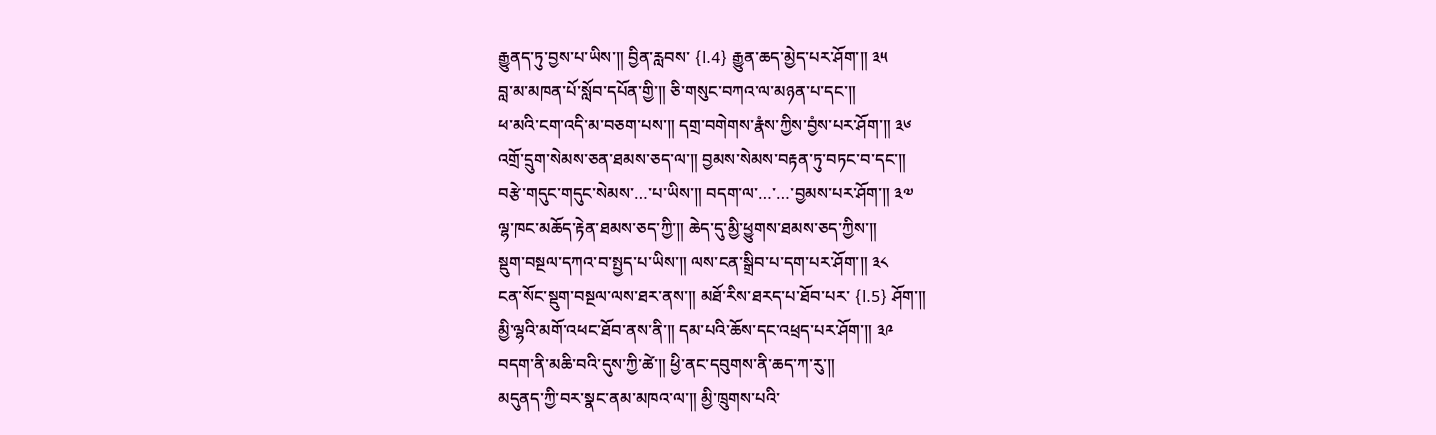རྒྱུནད་ཏུ་བྱས་པ་ཡིས་༎ བྱིན་རླབས་ {l.4} རྒྱུན་ཆད་མྱེད་པར་ཤོག་༎ ༣༥
བླ་མ་མཁན་པོ་སློབ་དཔོན་གྱི་༎ ཅི་གསུང་བཀའ་ལ་མཉན་པ་དང་༎
ཕ་མའི་ངག་འདི་མ་བཅག་པས་༎ དགྲ་བགེགས་རྣཾས་ཀྱིས་བྱཾས་པར་ཤོག་༎ ༣༦
འགྲོ་དྲུག་སེམས་ཅན་ཐམས་ཅད་ལ་༎ བྱམས་སེམས་བརྟན་ཏུ་བཏང་བ་དང་༎
བརྩེ་གདུང་གདུང་སེམས་…་པ་ཡིས་༎ བདག་ལ་…་…་བྱམས་པར་ཤོག་༎ ༣༧
ལྷ་ཁང་མཆོད་རྟེན་ཐམས་ཅད་ཀྱི་༎ ཆེད་དུ་མྱི་ཕྱུགས་ཐམས་ཅད་ཀྱིས་༎
སྡུག་བསྔལ་དཀའ་བ་སྤྱད་པ་ཡིས་༎ ལས་ངན་སྒྲིབ་པ་དག་པར་ཤོག་༎ ༣༨
ངན་སོང་སྡུག་བསྔལ་ལས་ཐར་ནས་༎ མཐོ་རིས་ཐརད་པ་ཐོབ་པར་ {l.5} ཤོག་༎
མྱི་ལྷའི་མགོ་འཕང་ཐོབ་ནས་ནི་༎ དམ་པའི་ཆོས་དང་འཕྲད་པར་ཤོག་༎ ༣༩
བདག་ནི་མཆི་བའི་དུས་ཀྱི་ཚེ་༎ ཕྱི་ནང་དབུགས་ནི་ཆད་ཀ་རུ་༎
མདུནད་ཀྱི་བར་སྣང་ནམ་མཁའ་ལ་༎ མྱི་ཁྲུགས་པའི་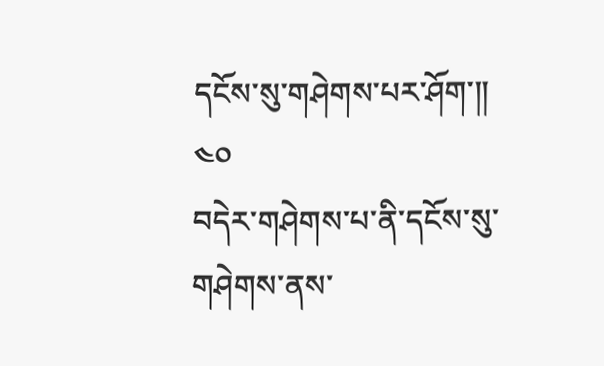དངོས་སུ་གཤེགས་པར་ཤོག་༎ ༤༠
བདེར་གཤེགས་པ་ནི་དངོས་སུ་གཤེགས་ནས་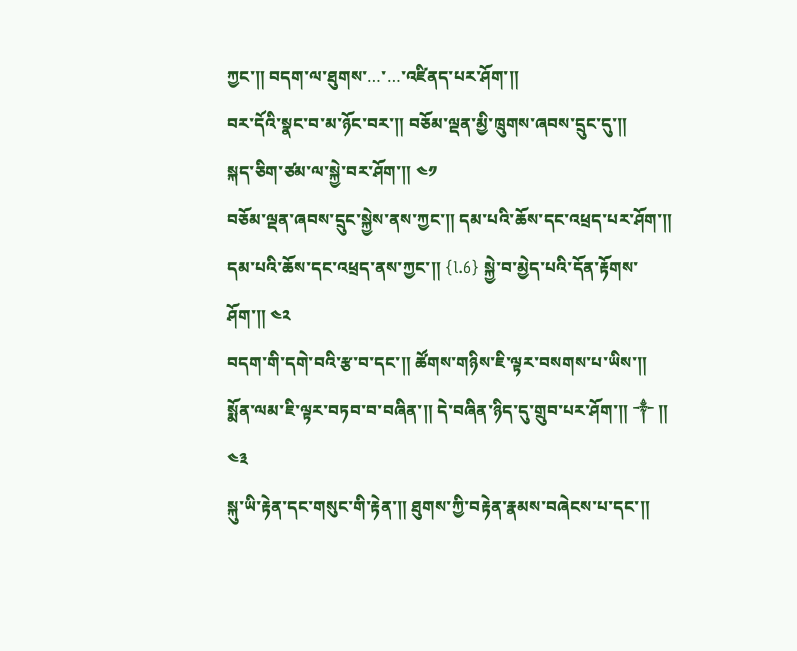ཀྱང་༎ བདག་ལ་ཐུགས་…་…་འཛིནད་པར་ཤོག་༎
བར་དོའི་སྣང་བ་མ་ཉོང་བར་༎ བཅོམ་ལྡན་མྱི་ཁྲུགས་ཞབས་དྲུང་དུ་༎
སྐད་ཅིག་ཙམ་ལ་སྐྱེ་བར་ཤོག་༎ ༤༡
བཅོམ་ལྡན་ཞབས་དྲུང་སྐྱེས་ནས་ཀྱང་༎ དམ་པའི་ཆོས་དང་འཕྲད་པར་ཤོག་༎
དམ་པའི་ཆོས་དང་འཕྲད་ནས་ཀྱང་༎ {l.6} སྐྱེ་བ་མྱེད་པའི་དོན་རྟོགས་ཤོག་༎ ༤༢
བདག་གི་དགེ་བའི་རྩ་བ་དང་༎ ཚོགས་གཉིས་ཇི་ལྟར་བསགས་པ་ཡིས་༎
སྨོན་ལམ་ཇི་ལྟར་བཏབ་བ་བཞིན་༎ དེ་བཞིན་ཉིད་དུ་གྲུབ་པར་ཤོག་༎ ༒ ༎ ༤༣
སྐུ་ཡི་རྟེན་དང་གསུང་གི་རྟེན་༎ ཐུགས་ཀྱི་བརྟེན་རྣམས་བཞེངས་པ་དང་༎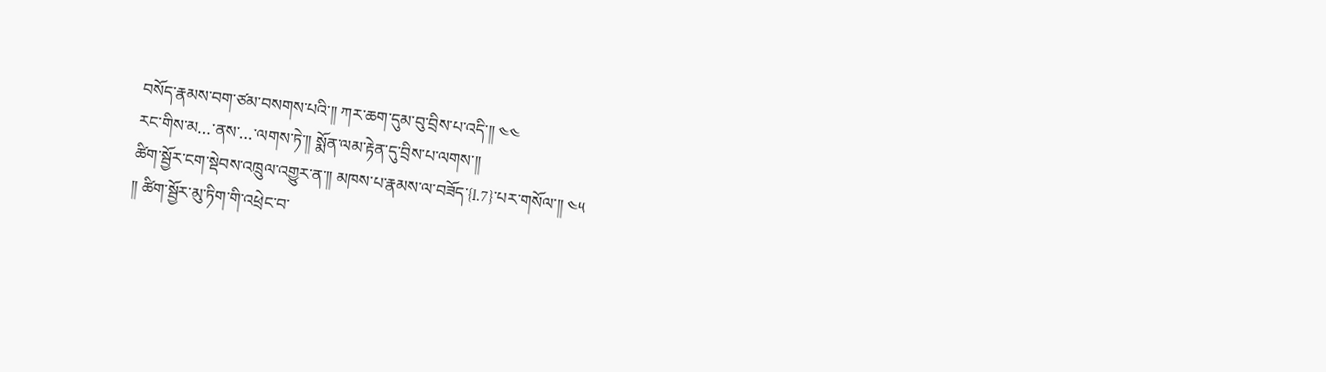བསོད་རྣམས་བག་ཙམ་བསགས་པའི་༎ ཀར་ཆག་དུམ་བུ་བྲིས་པ་འདི་༎ ༤༤
རང་གིས་མ…་ནས་…་ལགས་ཏེ་༎ སྨོན་ལམ་རྟེན་དུ་བྲིས་པ་ལགས་༎
ཚིག་སྦྱོར་ངག་སྡེབས་འཁྲུལ་འགྱུར་ན་༎ མཁས་པ་རྣམས་ལ་བཟོད་{l.7}་པར་གསོལ་༎ ༤༥
༎ ཚིག་སྦྱོར་མུ་ཏིག་གི་འཕྲེང་བ་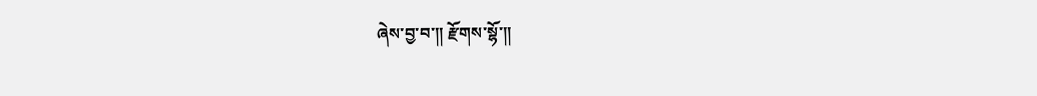ཞེས་བྱ་བ་༎ རྫོགས་སྷོ་༎